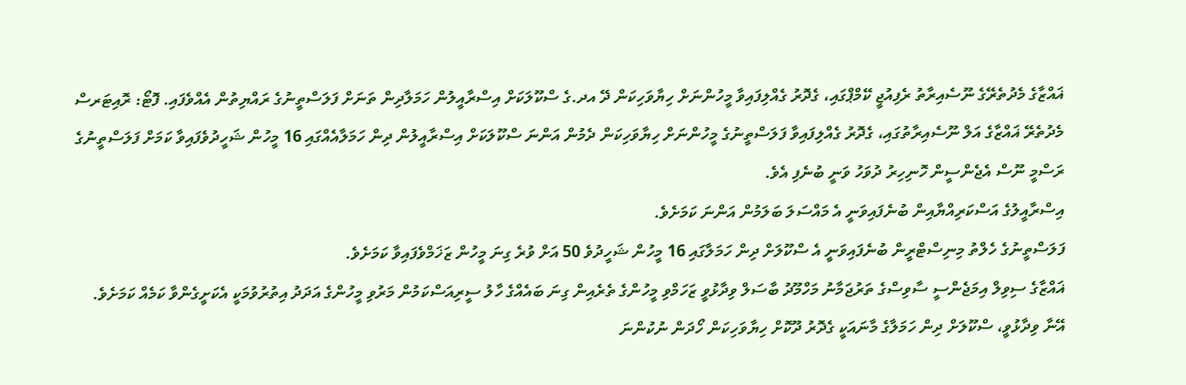ޣައްޒާގެ މެދުތެރޭގެ ނޫސެއިރާތު ރެފިއުޖީ ކޭމްޕްގައި، ގެދޮރު ގެއްލިފައިވާ މީހުންނަށް ހިޔާވަހިކަން ދޭ އދ.ގެ ސްކޫލަކަށް އިސްރާއީލުން ހަމަލާދިން ތަނަށް ފަލަސްތީނުގެ ރައްޔިތުން އެއްވެފައި. ފޮޓޯ: ރޮއިޓަރސް
މެދުތެރޭ ޣައްޒާގެ އަލް ނޫސެއިރާތުގައި، ގެދޮރު ގެއްލިފައިވާ ފަލަސްތީނުގެ މީހުންނަށް ހިޔާވަހިކަން ދެމުން އަންނަ ސްކޫލަކަށް އިސްރާއީލުން ދިން ހަމަލާއެއްގައި 16 މީހުން ޝަހީދުވެފައިވާ ކަމަށް ފަލަސްތީނުގެ ރަސްމީ ނޫސް އެޖެންސީން ހޮނިހިރު ދުވަހު ވަނީ ބުނެފި އެވެ.
އިސްރާއީލުގެ އަސްކަރިއްޔާއިން ބުނެފައިވަނީ އެ މައްސަލަ ބަލަމުން އަންނަ ކަމަށެވެ.
ފަލަސްތީނުގެ ހެލްތު މިނިސްޓްރީން ބުނެފައިވަނީ އެ ސްކޫލަށް ދިން ހަމަލާގައި 16 މީހުން ޝަހީދުވެ 50 އަށް ވުރެ ގިނަ މީހުން ޒަޚަމްވެފައިވާ ކަމަށެވެ.
ޣައްޒާގެ ސިވިލް އިމަޖެންސީ ސާވިސްގެ ތަރުޖަމާނު މަހްމޫދު ބާސަލް ވިދާޅުވީ ޒަހަމްވި މީހުންގެ ތެރެއިން ގިނަ ބައެއްގެ ހާލު ސީރިއަސްކަމުން މަރުވި މީހުންގެ އަދަދު އިތުރުވުމަކީ އެކަށީގެންވާ ކަމެއް ކަމަށެވެ.
އޭނާ ވިދާޅުވީ، ސްކޫލަށް ދިން ހަމަލާގެ މާނައަކީ ގެދޮރު ދޫކޮށް ހިޔާވަހިކަން ހޯދަން ނުކުންނަ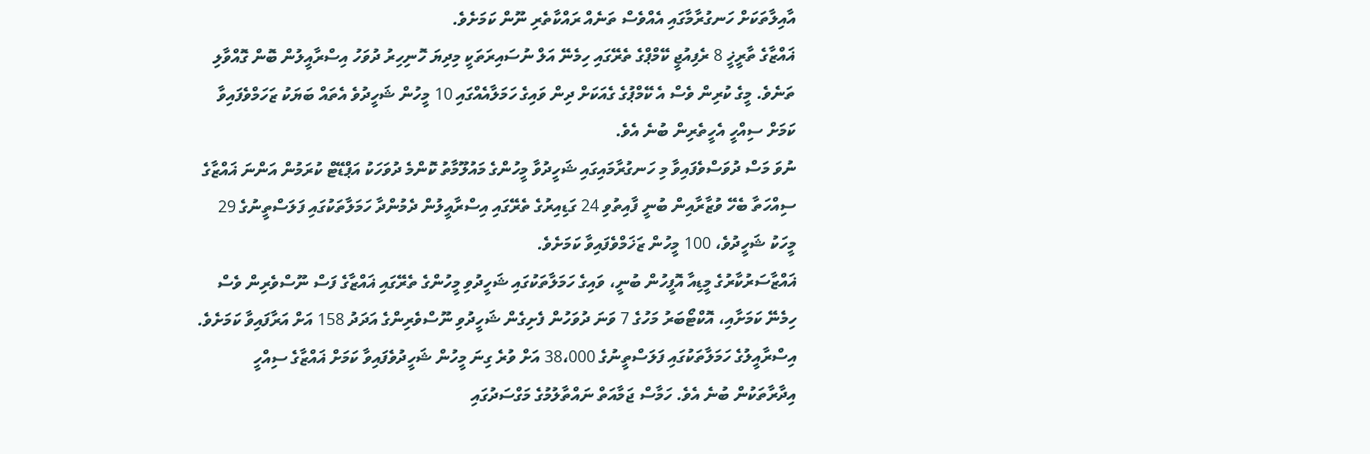އާއިލާތަކަށް ހަނގުރާމާގައި އެއްވެސް ތަނެއް ރައްކާތެރި ނޫން ކަމަށެވެ.
ޣައްޒާގެ ތާރީޚީ 8 ރެފިއުޖީ ކޭމްޕްގެ ތެރޭގައި ހިމެނޭ އަލް ނުސައިރަތަކީ މިދިޔަ ހޮނިހިރު ދުވަހު އިސްރާއީލުން ބޮން ގޮއްވާލި ތަނެވެ. މީގެ ކުރިން ވެސް އެ ކޭމްޕުގެ ގެއަކަށް ދިން ވައިގެ ހަމަލާއެއްގައި 10 މީހުން ޝަހީދުވެ އެތައް ބަޔަކު ޒަހަމްވެފައިވާ ކަމަށް ސިއްހީ އެހީތެރިން ބުނެ އެވެ.
ނުވަ މަސް ދުވަސްވެފައިވާ މި ހަނގުރާމައިގައި ޝަހީދުވާ މީހުންގެ މައުލޫމާތު ކޮންމެ ދުވަހަކު އަޕްޑޭޓް ކުރަމުން އަންނަ ޣައްޒާގެ ސިއްހަތާ ބެހޭ ވުޒާރާއިން ބުނީ ފާއިތުވި 24 ގަޑިއިރުގެ ތެރޭގައި އިސްރާއީލުން ދެމުންދާ ހަމަލާތަކުގައި ފަލަސްތީނުގެ 29 މީހަކު ޝަހީދުވެ، 100 މީހުން ޒަޚަމްވެފައިވާ ކަމަށެވެ.
ޣައްޒާސަރުކާރުގެ މީޑިއާ އޮފީހުން ބުނީ، ވައިގެ ހަމަލާތަކުގައި ޝަހީދުވި މީހުންގެ ތެރޭގައި ޣައްޒާގެ ފަސް ނޫސްވެރިން ވެސް ހިމެނޭ ކަމަށާއި، އޮކްޓޯބަރު މަހުގެ 7 ވަނަ ދުވަހުން ފެށިގެން ޝަހީދުވި ނޫސްވެރިންގެ އަދަދު 158 އަށް އަރާފައިވާ ކަމަށެވެ.
އިސްރާއީލުގެ ހަމަލާތަކުގައި ފަލަސްތީނުގެ 38،000 އަށް ވުރެ ގިނަ މީހުން ޝަހީދުވެފައިވާ ކަމަށް ޣައްޒާގެ ސިއްހީ އިދާރާތަކުން ބުނެ އެވެ. ހަމާސް ޖަމާއަތް ނައްތާލުމުގެ މަގްސަދުގައި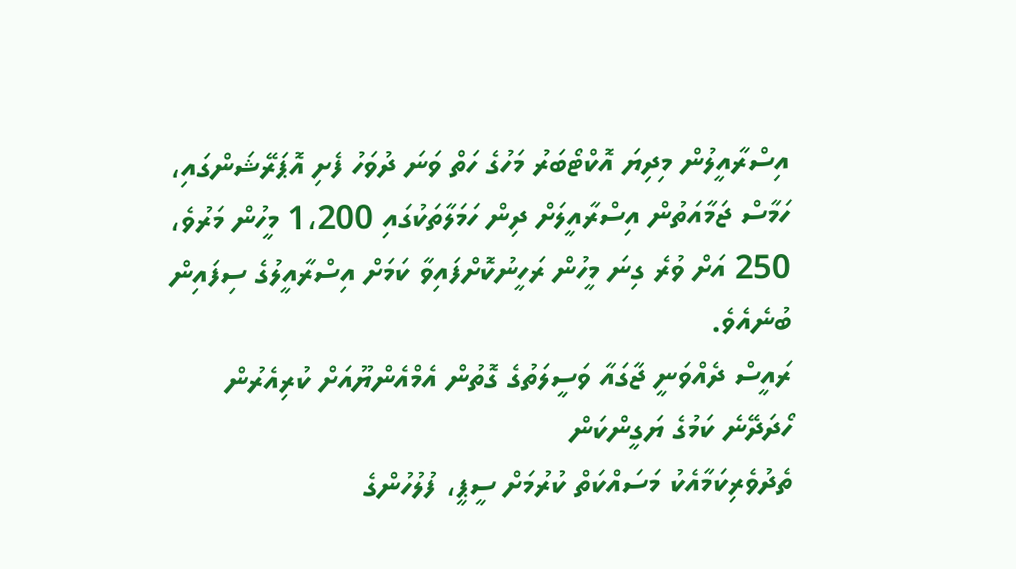އިސްރާއީލުން މިދިޔަ އޮކްޓޯބަރު މަހުގެ ހަތް ވަނަ ދުވަހު ފެށި އޮޕަރޭޝަންގައި، ހަމާސް ޖަމާއަތުން އިސްރާއީލަށް ދިން ހަމަލާތަކުގައި 1،200 މީހުން މަރުވެ، 250 އަށް ވުރެ ގިނަ މީހުން ރަހީނުކޮށްފައިވާ ކަމަށް އިސްރާއީލުގެ ސިފައިން ބުނެއެވެ.
ރައީސް ދެއްވަނީ ޖާގައާ ވަސީލަތުގެ ގޮތުން އެމްއެންޔޫއަށް ކުރިއެރުން ހޯދަދޭނެ ކަމުގެ ޔަގީންކަން
ތެދުވެރިކަމާއެކު މަސައްކަތް ކުރުމަށް ސީޕީ، ފުލުހުންގެ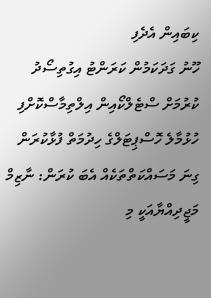ކިބައިން އެދެފި
ހޫނު ގަދަކަމުން ކަރަންޓު އިގުތިސޯދު ކުރުމަށް ސްޓެލްކޯއިން އިލްތިމާސްކޮށްފި
ހުޅުމާލެ ހޮސްޕިޓަލްގެ ހިދުމަތް ފުޅާކުރަން ގިނަ މަސައްކަތްތަކެއް އެބަ ކުރަން: ނާޒިމް
މަޖީދިއްޔާއަކީ މި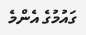ގައުމުގެ އެންމެ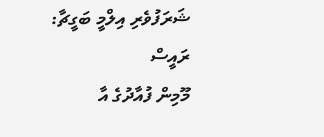ޝަރަފުވެރި އިލްމީ ބަގީޗާ: ރައީސް
މޫމިން ފުއާދުގެ އާ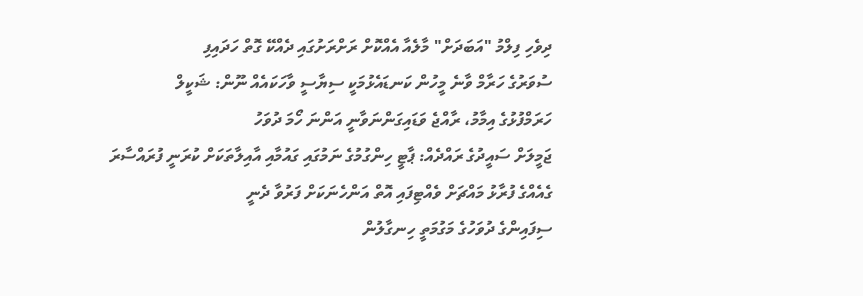ދިވެހި ފިލްމު "އަބަދަށް" މާލެއާ އެއްކޮށް ރަށްރަށުގައި ދެއްކޭ ގޮތް ހަދައިފި
ސުވަރުގެ ހަރާމް ވާނެ މީހުން ކަނޑައެޅުމަކީ ސިޔާސީ ވާހަކައެއް ނޫން: ޝަކީލް
ހަރަމްފުޅުގެ އިމާމު، ރާއްޖެ ވަޑައިގަންނަވާނީ އަންނަ ހޯމަ ދުވަހު
ޖަމީލަށް ސައީދުގެ ރައްދެއް: ޕާޓީ ހިންގުމުގެ ނަމުގައި ގައުމާއި އާއިލާތަކަށް ކުރަނީ ފުރައްސާރަ
ގެއެއްގެ ފުރާޅު މައްޗަށް ވެއްޓިފައި އޮތް އަންހެނަކަށް ފަރުވާ ދެނީ
ސިފައިންގެ ދުވަހުގެ މަގުމަތީ ހިނގާލުން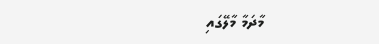މާދަމާ މާލޭގައި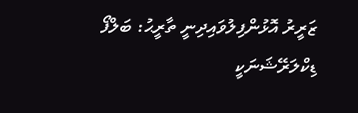ޒަރީރު އޮޅުންފިލުވައިދިނީ ތާރީޙު: ބަލްފޯ ޑިކްލަރޭޝަނަކީ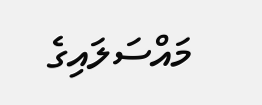މައްސަލައިގެ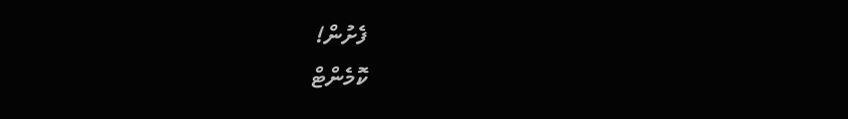ފެށުން!
ކޮމެންޓް